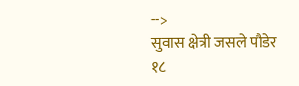-->
सुवास क्षेत्री जसले पौडेर १८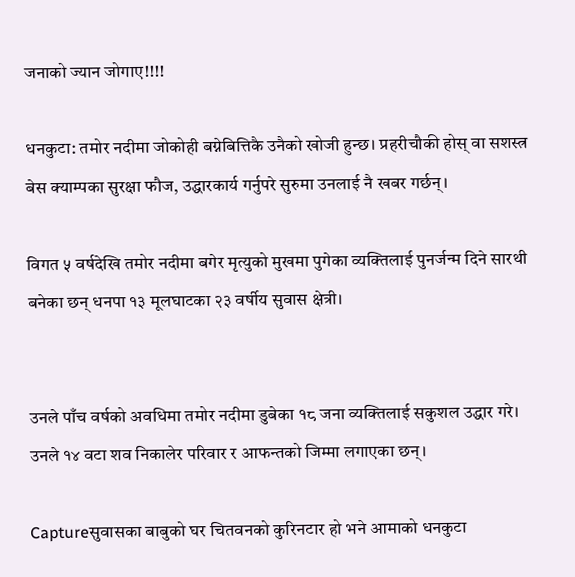जनाको ज्यान जोगाए!!!!

धनकुटा: तमोर नदीमा जोकोही बग्नेबित्तिकै उनैको खोजी हुन्छ। प्रहरीचौकी होस् वा सशस्त्र बेस क्याम्पका सुरक्षा फौज, उद्धारकार्य गर्नुपरे सुरुमा उनलाई नै खबर गर्छन्।

विगत ५ वर्षदेखि तमोर नदीमा बगेर मृत्युको मुखमा पुगेका व्यक्तिलाई पुनर्जन्म दिने सारथी बनेका छन् धनपा १३ मूलघाटका २३ वर्षीय सुवास क्षेत्री।


उनले पाँच वर्षको अवधिमा तमोर नदीमा डुबेका १८ जना व्यक्तिलाई सकुशल उद्धार गरे। उनले १४ वटा शव निकालेर परिवार र आफन्तको जिम्मा लगाएका छन्।

Captureसुवासका बाबुको घर चितवनको कुरिनटार हो भने आमाको धनकुटा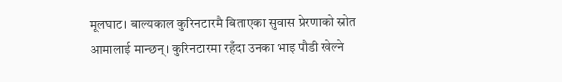मूलघाट। बाल्यकाल कुरिनटारमै बिताएका सुवास प्रेरणाको स्रोत आमालाई मान्छन्। कुरिनटारमा रहँदा उनका भाइ पौडी खेल्ने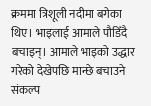क्रममा त्रिशूली नदीमा बगेका थिए। भाइलाई आमाले पौडिँदै बचाइन्। आमाले भाइको उद्धार गरेको देखेपछि मान्छे बचाउने संकल्प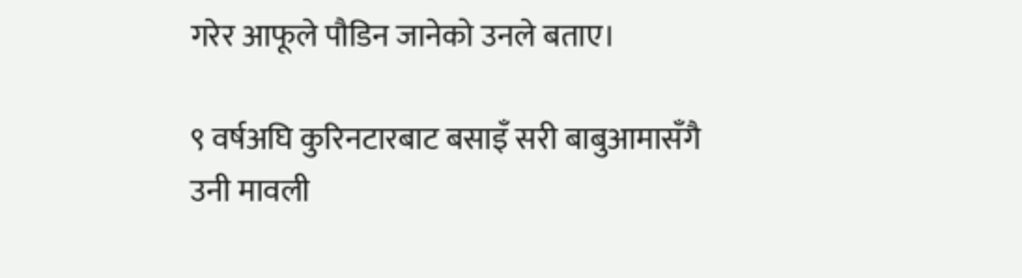गरेर आफूले पौडिन जानेको उनले बताए।

९ वर्षअघि कुरिनटारबाट बसाइँ सरी बाबुआमासँगै उनी मावली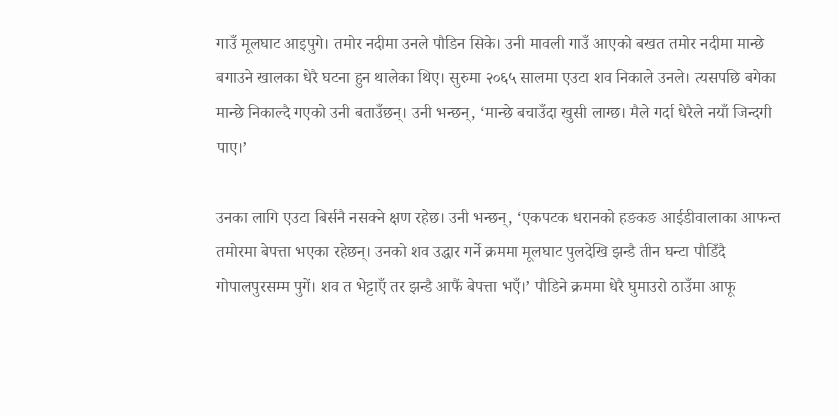गाउँ मूलघाट आइपुगे। तमोर नदीमा उनले पौडिन सिके। उनी मावली गाउँ आएको बखत तमोर नदीमा मान्छे बगाउने खालका धेरै घटना हुन थालेका थिए। सुरुमा २०६५ सालमा एउटा शव निकाले उनले। त्यसपछि बगेका मान्छे निकाल्दै गएको उनी बताउँछन्। उनी भन्छन्, ‘मान्छे बचाउँदा खुसी लाग्छ। मैले गर्दा धेरैले नयाँ जिन्दगी पाए।’

उनका लागि एउटा बिर्सनै नसक्ने क्षण रहेछ। उनी भन्छन्, ‘एकपटक धरानको हङकङ आईडीवालाका आफन्त तमोरमा बेपत्ता भएका रहेछन्। उनको शव उद्धार गर्ने क्रममा मूलघाट पुलदेखि झन्डै तीन घन्टा पौडिँदै गोपालपुरसम्म पुगें। शव त भेट्टाएँ तर झन्डै आफैं बेपत्ता भएँ।’ पौडिने क्रममा धेरै घुमाउरो ठाउँमा आफू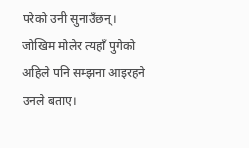परेको उनी सुनाउँछन्। जोखिम मोलेर त्यहाँ पुगेको अहिले पनि सम्झना आइरहने उनले बताए।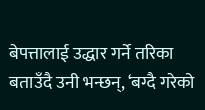बेपत्तालाई उद्धार गर्ने तरिका बताउँदै उनी भन्छन्, ‘बग्दै गरेको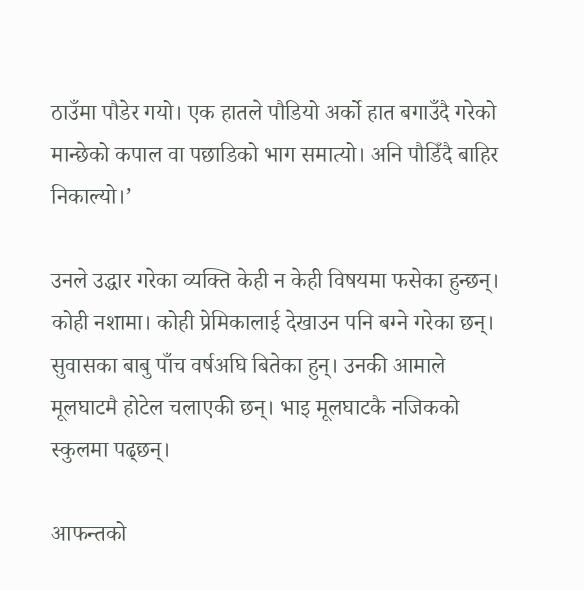ठाउँमा पौडेर गयो। एक हातले पौडियो अर्को हात बगाउँदै गरेको मान्छेको कपाल वा पछाडिको भाग समात्यो। अनि पौडिँदै बाहिर निकाल्यो।’

उनले उद्धार गरेका व्यक्ति केही न केही विषयमा फसेका हुन्छन्। कोही नशामा। कोही प्रेमिकालाई देखाउन पनि बग्ने गरेका छन्। सुवासका बाबु पाँच वर्षअघि बितेका हुन्। उनकी आमाले मूलघाटमै होटेल चलाएकी छन्। भाइ मूलघाटकै नजिकको स्कुलमा पढ्छन्।

आफन्तको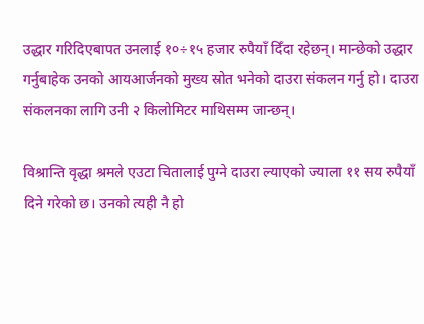उद्धार गरिदिएबापत उनलाई १०÷१५ हजार रुपैयाँ दिँदा रहेछन्। मान्छेको उद्धार गर्नुबाहेक उनको आयआर्जनको मुख्य स्रोत भनेको दाउरा संकलन गर्नु हो। दाउरा संकलनका लागि उनी २ किलोमिटर माथिसम्म जान्छन्।

विश्रान्ति वृद्धा श्रमले एउटा चितालाई पुग्ने दाउरा ल्याएको ज्याला ११ सय रुपैयाँ दिने गरेको छ। उनको त्यही नै हो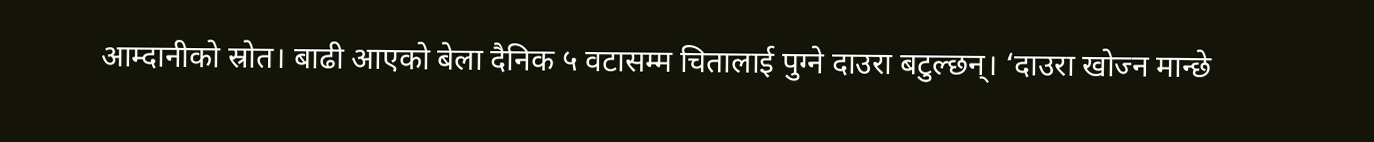आम्दानीको स्रोत। बाढी आएको बेला दैनिक ५ वटासम्म चितालाई पुग्ने दाउरा बटुल्छन्। ‘दाउरा खोज्न मान्छे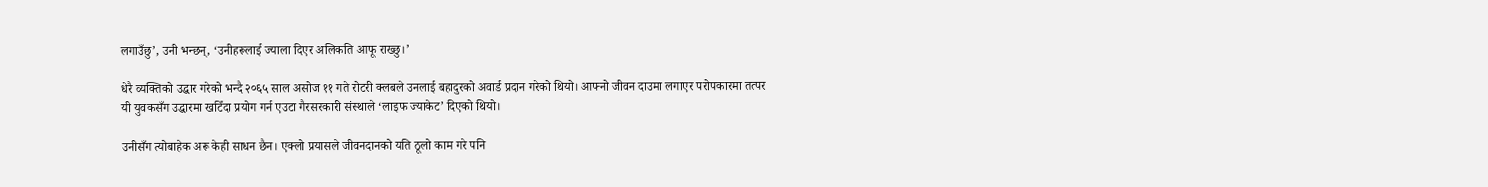लगाउँछु’, उनी भन्छन्, ‘उनीहरूलाई ज्याला दिएर अलिकति आफू राख्छु।’

धेरै व्यक्तिको उद्धार गरेको भन्दै २०६५ साल असोज ११ गते रोटरी क्लबले उनलाई बहादुरको अवार्ड प्रदान गरेको थियो। आफ्नो जीवन दाउमा लगाएर परोपकारमा तत्पर यी युवकसँग उद्धारमा खटिँदा प्रयोग गर्न एउटा गैरसरकारी संस्थाले ‘लाइफ ज्याकेट’ दिएको थियो।

उनीसँग त्योबाहेक अरू केही साधन छैन। एक्लो प्रयासले जीवनदानको यति ठूलो काम गरे पनि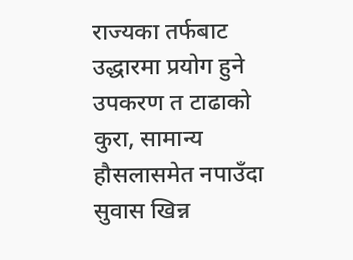राज्यका तर्फबाट उद्धारमा प्रयोग हुने उपकरण त टाढाको कुरा, सामान्य हौसलासमेत नपाउँदा सुवास खिन्न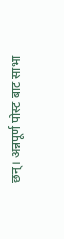छन्। अन्नपूर्ण पोस्ट बाट साभा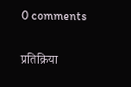0 comments

प्रतिक्रिया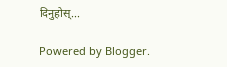दिनुहोस्...

Powered by Blogger.